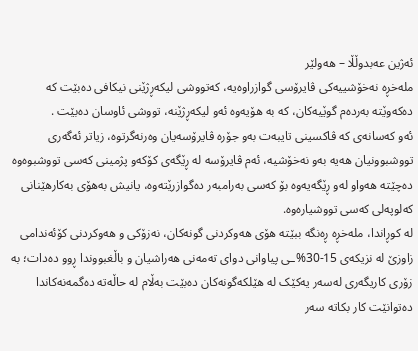ئەژین عەبدوڵڵا – هەولێر
ملەخڕە نەخۆشییەکی ڤایرۆسی گوازراوەیە، کەتووشی لیکەڕژێنی نیکافی دەبێت کە دەکەوێتە بەردەم گوێیەکان، کە بە هۆیەوە ئەو لیکەڕژێنە، تووشی ئاوسان دەبێت .
ئەو کەسانەی کە ڤاکسینی تایبەت بەو جۆرە ڤایرۆسەیان وەرنەگرتوە، زیاتر ئەگەری تووشبوونیان هەیە بەو نەخۆشیە، ئەم ڤایرۆسە لە ڕێگەی کۆکەو پژمینی کەسی تووشبوەوە دەچێتە هەواو لەو ڕێگەیەوە بۆ کەسی بەرامبەر دەگوازرێتەوە، یانیش بەهۆی بەکارهێنانی کەلوپەلی کەسی تووشیارەوە.
لە کوڕاندا، ملەخڕە ڕەنگە ببێتە هۆی هەوکردنی گونەکان، نەزۆکی و هەوکردنی کۆئەندامی زاوزێ لە نزیکەی 15-30%ـی پیاوانی دوای تەمەنی هەراشیان و باڵغبووندا ڕوو دەدات؛ بە زۆری کاریگەری لەسەر یەکێک لە هێلکەگونەکان دەبێت بەڵام لە حاڵەتە دەگمەنەکاندا دەتوانێت کار بکاتە سەر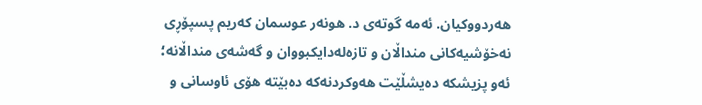هەردووکیان. ئەمە گوتەی د. هونەر عوسمان کەریم پسپۆڕی نەخۆشیەکانی منداڵان و تازەلەدایکبووان و گەشەی منداڵانە؛ ئەو پزیشكە دەیشڵێت هەوکردنەکە دەبێتە هۆی ئاوسانی و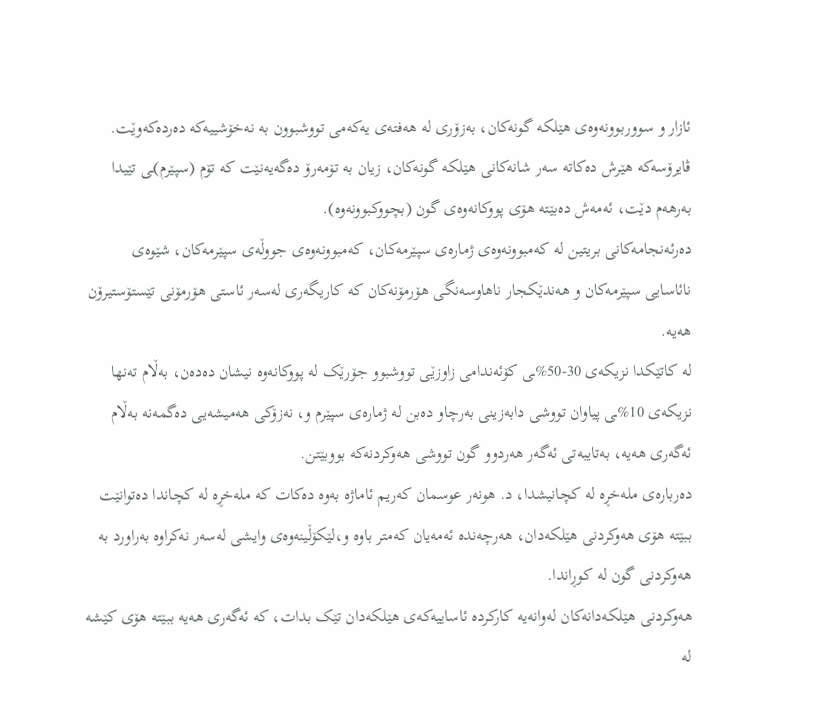ئازار و سووربوونەوەی هێلکە گونەکان، بەزۆری لە هەفتەی یەکەمی تووشبوون بە نەخۆشییەکە دەردەکەوێت.
ڤایرۆسەکە هێرش دەکاتە سەر شانەکانی هێلکە گونەکان، زیان بە تۆمەرۆ دەگەیەنێت کە تۆم (سپێرم)ـی تێیدا بەرهەم دێت، ئەمەش دەبێتە هۆی پووکانەوەی گون (بچووکبوونەوە).
دەرئەنجامەکانی بریتین لە کەمبوونەوەی ژمارەی سپێرمەکان، کەمبوونەوەی جووڵەی سپێرمەکان، شێوەی نائاسایی سپێرمەکان و هەندێکجار ناهاوسەنگی هۆرمۆنەکان کە کاریگەری لەسەر ئاستی هۆرمۆنی تێستۆستیرۆن هەیە.
لە کاتێکدا نزیکەی 30-50%ـی کۆئەندامی زاوزێی تووشبوو جۆرێک لە پووکانەوە نیشان دەدەن، بەڵام تەنها نزیکەی 10%ـی پیاوان تووشی دابەزینی بەرچاو دەبن لە ژمارەی سپێرم و، نەزۆکی هەمیشەیی دەگمەنە بەڵام ئەگەری هەیە، بەتایبەتی ئەگەر هەردوو گون تووشی هەوکردنەکە بووبێتن.
دەربارەی ملەخڕە لە كچانیشدا، د. هونەر عوسمان کەریم ئاماژە بەوە دەكات كە ملەخڕە لە کچاندا دەتوانێت ببێتە هۆی هەوکردنی هێلکەدان، هەرچەندە ئەمەیان کەمتر باوە و،لێکۆڵینەوەی وایشی لەسەر نەکراوە بەراورد بە هەوکردنی گون لە کوڕاندا.
هەوکردنی هێلکەدانەکان لەوانەیە کارکردە ئاساییەکەی هێلکەدان تێک بدات، کە ئەگەری هەیە ببێتە هۆی کێشە لە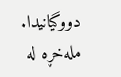دووگیانیدا.
ملەخڕە لە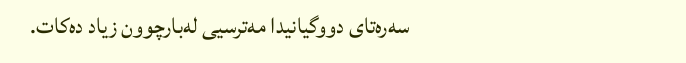سەرەتای دووگیانیدا مەترسیی لەبارچوون زیاد دەکات.